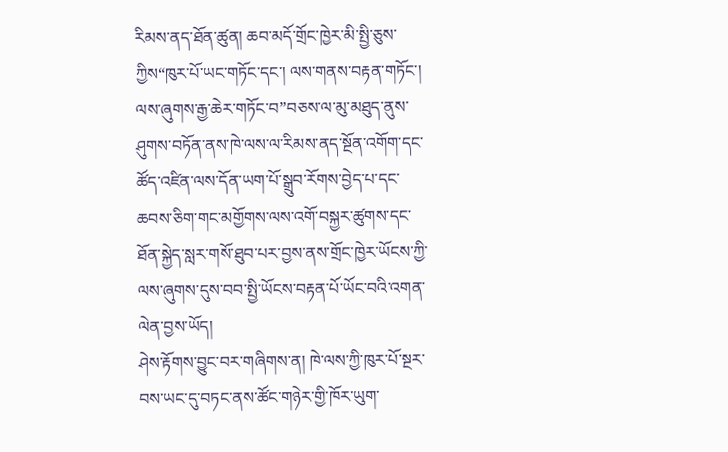རིམས་ནད་ཐོན་ཚུན། ཆབ་མདོ་གྲོང་ཁྱེར་མི་སྤྱི་ཅུས་ཀྱིས“ཁུར་པོ་ཡང་གཏོང་དང་། ལས་གནས་བརྟན་གཏོང་། ལས་ཞུགས་རྒྱ་ཆེར་གཏོང་བ”བཅས་ལ་མུ་མཐུད་ནུས་ཤུགས་བཏོན་ནས་ཁེ་ལས་ལ་རིམས་ནད་སྔོན་འགོག་དང་ཚོད་འཛིན་ལས་དོན་ཡག་པོ་སྒྲུབ་རོགས་བྱེད་པ་དང་ཆབས་ཅིག་གང་མགྱོགས་ལས་འགོ་བསྐྱར་ཚུགས་དང་ཐོན་སྐྱེད་སླར་གསོ་ཐུབ་པར་བྱས་ནས་གྲོང་ཁྱེར་ཡོངས་ཀྱི་ལས་ཞུགས་དུས་བབ་སྤྱི་ཡོངས་བརྟན་པོ་ཡོང་བའི་འགན་ལེན་བྱས་ཡོད།
ཤེས་རྟོགས་བྱུང་བར་གཞིགས་ན། ཁེ་ལས་ཀྱི་ཁུར་པོ་སྔར་བས་ཡང་དུ་བཏང་ནས་ཚོང་གཉེར་གྱི་ཁོར་ཡུག་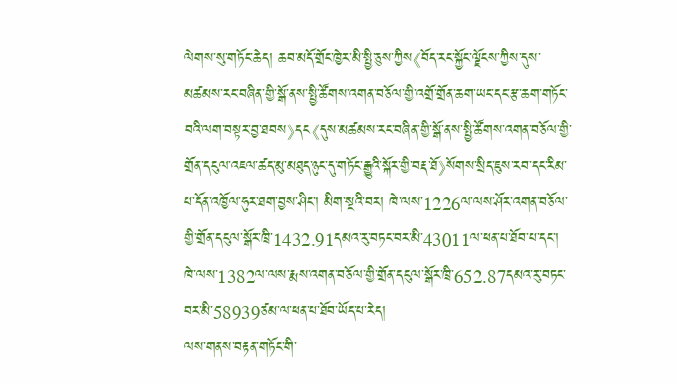ལེགས་སུ་གཏོང་ཆེད། ཆབ་མདོ་གྲོང་ཁྱེར་མི་སྤྱི་ཅུས་ཀྱིས《བོད་རང་སྐྱོང་ལྗོངས་ཀྱིས་དུས་མཚམས་རང་བཞིན་གྱི་སྒོ་ནས་སྤྱི་ཚོགས་འགན་བཅོལ་གྱི་འགྲོ་གྲོན་ཆག་ཡང་དང་རྩ་ཆག་གཏོང་བའི་ལག་བསྟར་བྱ་ཐབས》དང《དུས་མཚམས་རང་བཞིན་གྱི་སྒོ་ནས་སྤྱི་ཚོགས་འགན་བཅོལ་གྱི་གྲོན་དངུལ་འཇལ་ཚད་མུ་མཐུད་ཉུང་དུ་གཏོང་རྒྱུའི་སྐོར་གྱི་བརྡ་ཐོ》སོགས་སྲིད་ཇུས་རབ་དང་རིམ་པ་དོན་འཁྱོལ་ཧུར་ཐག་བྱས་ཤིང་། མིག་སྔའི་བར། ཁེ་ལས་1226ལ་ལས་ཤོར་འགན་བཅོལ་གྱི་གྲོན་དངུལ་སྒོར་ཁྲི་1432.91དམའ་རུ་བཏང་བར་མི་43011ལ་ཕན་པ་ཐོབ་པ་དང་། ཁེ་ལས་1382ལ་ལས་རྨས་འགན་བཅོལ་གྱི་གྲོན་དངུལ་སྒོར་ཁྲི་652.87དམའ་རུ་བཏང་བར་མི་58939ཙམ་ལ་ཕན་པ་ཐོབ་ཡོད་པ་རེད།
ལས་གནས་བརྟན་གཏོང་གི་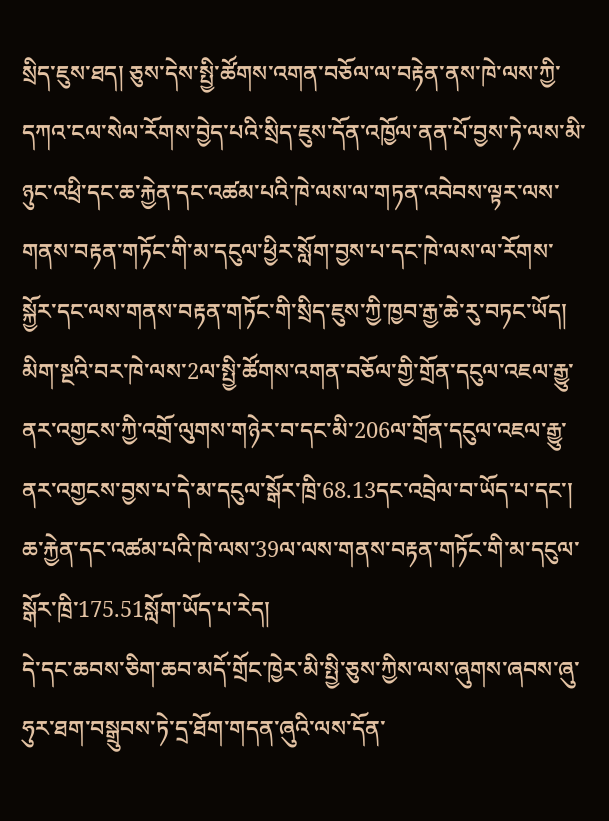སྲིད་ཇུས་ཐད། ཅུས་དེས་སྤྱི་ཚོགས་འགན་བཅོལ་ལ་བརྟེན་ནས་ཁེ་ལས་ཀྱི་དཀའ་ངལ་སེལ་རོགས་བྱེད་པའི་སྲིད་ཇུས་དོན་འཁྱོལ་ནན་པོ་བྱས་ཏེ་ལས་མི་ཉུང་འཕྲི་དང་ཆ་རྐྱེན་དང་འཚམ་པའི་ཁེ་ལས་ལ་གཏན་འབེབས་ལྟར་ལས་གནས་བརྟན་གཏོང་གི་མ་དངུལ་ཕྱིར་སློག་བྱས་པ་དང་ཁེ་ལས་ལ་རོགས་སྐྱོར་དང་ལས་གནས་བརྟན་གཏོང་གི་སྲིད་ཇུས་ཀྱི་ཁྱབ་རྒྱ་ཆེ་རུ་བཏང་ཡོད། མིག་སྔའི་བར་ཁེ་ལས་2ལ་སྤྱི་ཚོགས་འགན་བཅོལ་གྱི་གྲོན་དངུལ་འཇལ་རྒྱུ་ནར་འགྱངས་ཀྱི་འགྲོ་ལུགས་གཉེར་བ་དང་མི་206ལ་གྲོན་དངུལ་འཇལ་རྒྱུ་ནར་འགྱངས་བྱས་པ་དེ་མ་དངུལ་སྒོར་ཁྲི་68.13དང་འབྲེལ་བ་ཡོད་པ་དང་། ཆ་རྐྱེན་དང་འཚམ་པའི་ཁེ་ལས་39ལ་ལས་གནས་བརྟན་གཏོང་གི་མ་དངུལ་སྒོར་ཁྲི་175.51སློག་ཡོད་པ་རེད།
དེ་དང་ཆབས་ཅིག་ཆབ་མདོ་གྲོང་ཁྱེར་མི་སྤྱི་ཅུས་ཀྱིས་ལས་ཞུགས་ཞབས་ཞུ་ཧུར་ཐག་བསྒྲུབས་ཏེ་དྲ་ཐོག་གདན་ཞུའི་ལས་དོན་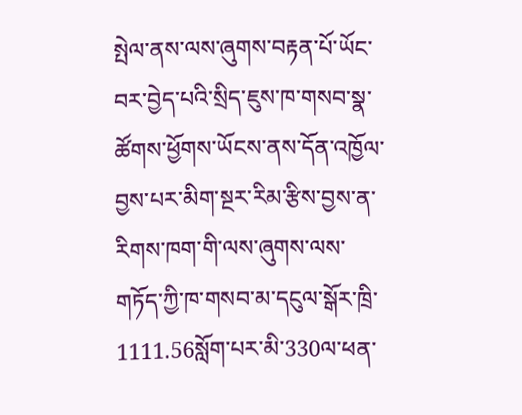སྤེལ་ནས་ལས་ཞུགས་བརྟན་པོ་ཡོང་བར་བྱེད་པའི་སྲིད་ཇུས་ཁ་གསབ་སྣ་ཚོགས་ཕྱོགས་ཡོངས་ནས་དོན་འཁྱོལ་བྱས་པར་མིག་སྔར་རིམ་རྩིས་བྱས་ན་རིགས་ཁག་གི་ལས་ཞུགས་ལས་གཏོད་ཀྱི་ཁ་གསབ་མ་དངུལ་སྒོར་ཁྲི་1111.56སློག་པར་མི་330ལ་ཕན་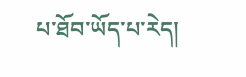པ་ཐོབ་ཡོད་པ་རེད།